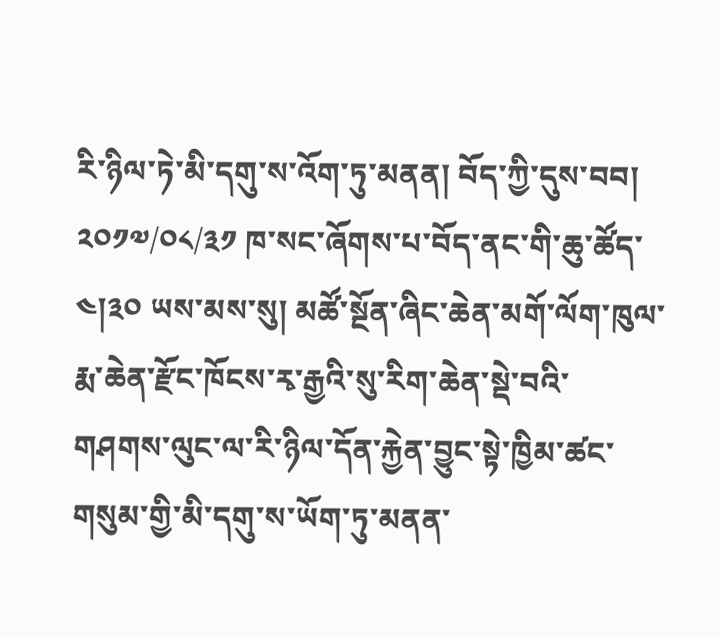རི་ཉིལ་ཏེ་མི་དགུ་ས་འོག་ཏུ་མནན། བོད་ཀྱི་དུས་བབ། ༢༠༡༧/༠༨/༣༡ ཁ་སང་ཞོགས་པ་བོད་ནང་གི་ཆུ་ཚོད་ ༤།༣༠ ཡས་མས་སུ། མཚོ་སྔོན་ཞིང་ཆེན་མགོ་ལོག་ཁུལ་རྨ་ཆེན་རྫོང་ཁོངས་རྭ་རྒྱའི་སུ་རིག་ཆེན་སྡེ་བའི་གཤགས་ལུང་ལ་རི་ཉིལ་དོན་རྐྱེན་བྱུང་སྟེ་ཁྱིམ་ཚང་གསུམ་གྱི་མི་དགུ་ས་ཡོག་ཏུ་མནན་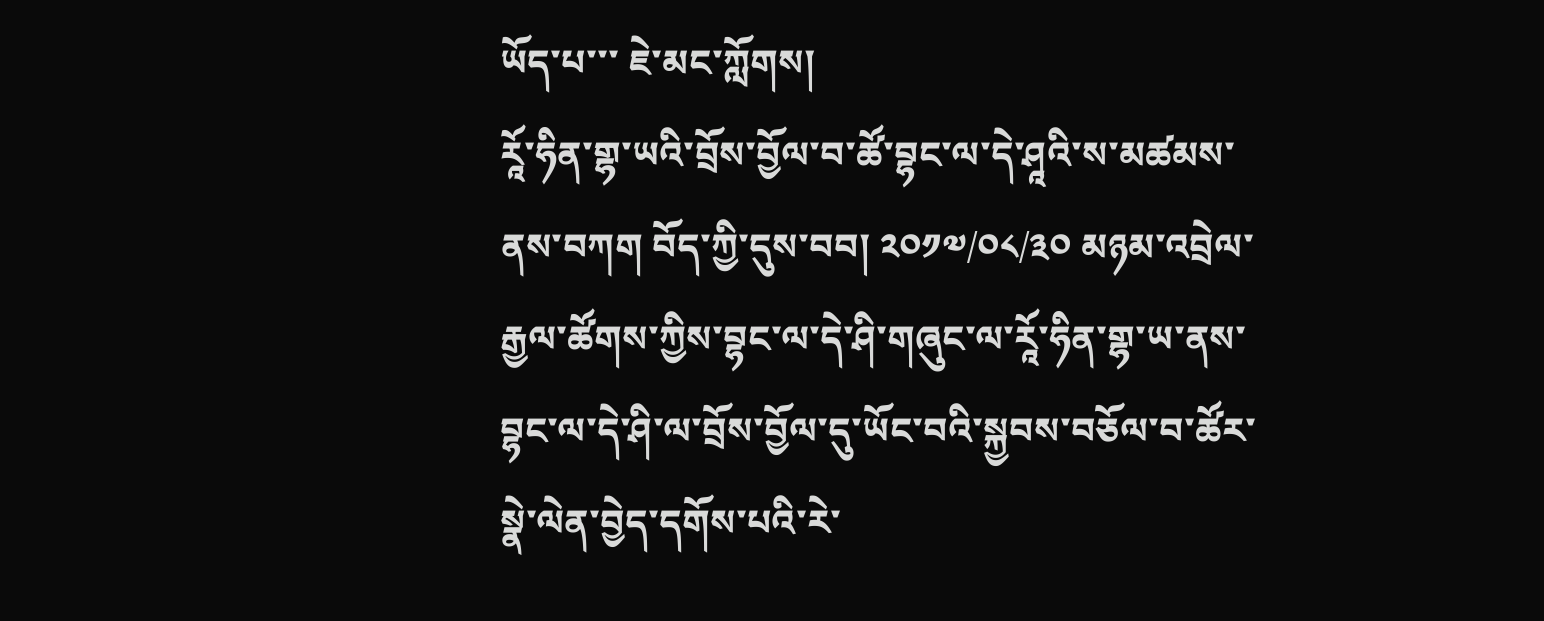ཡོད་པ་་་ ཇེ་མང་ཀློགས།
རཱོ་ཧིན་གྷ་ཡའི་བྲོས་བྱོལ་བ་ཚོ་བྷང་ལ་དེ་ཤཱའི་ས་མཚམས་ནས་བཀག བོད་ཀྱི་དུས་བབ། ༢༠༡༧/༠༨/༣༠ མཉམ་འབྲེལ་རྒྱལ་ཚོགས་ཀྱིས་བྷང་ལ་དེ་ཤི་གཞུང་ལ་རཱོ་ཧིན་གྷ་ཡ་ནས་བྷང་ལ་དེ་ཤི་ལ་བྲོས་བྱོལ་དུ་ཡོང་བའི་སྐྱབས་བཅོལ་བ་ཚོར་སྣེ་ལེན་བྱེད་དགོས་པའི་རེ་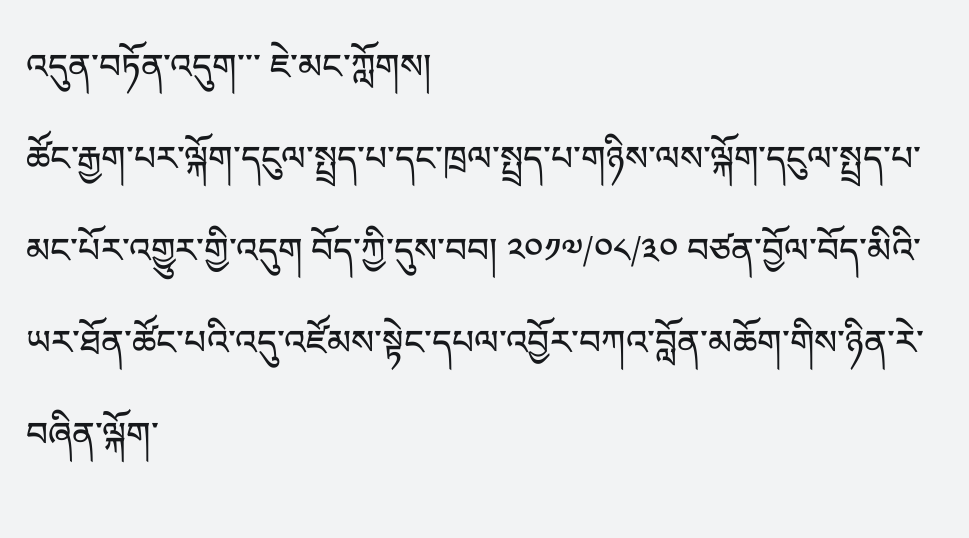འདུན་བཏོན་འདུག་་་ ཇེ་མང་ཀློགས།
ཚོང་རྒྱག་པར་ལྐོག་དངུལ་སྤྲད་པ་དང་ཁྲལ་སྤྲད་པ་གཉིས་ལས་ལྐོག་དངུལ་སྤྲད་པ་མང་པོར་འགྱུར་གྱི་འདུག བོད་ཀྱི་དུས་བབ། ༢༠༡༧/༠༨/༣༠ བཙན་བྱོལ་བོད་མིའི་ཡར་ཐོན་ཚོང་པའི་འདུ་འཛོམས་སྟེང་དཔལ་འབྱོར་བཀའ་བློན་མཆོག་གིས་ཉིན་རེ་བཞིན་ལྐོག་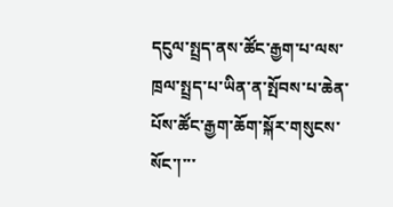དངུལ་སྤྲད་ནས་ཚོང་རྒྱག་པ་ལས་ཁྲལ་སྤྲད་པ་ཡིན་ན་སྤོབས་པ་ཆེན་པོས་ཚོང་རྒྱག་ཆོག་སྐོར་གསུངས་སོང་།་་་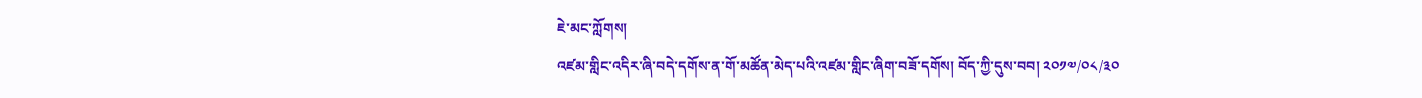ཇེ་མང་ཀློགས།
འཛམ་གླིང་འདིར་ཞི་བདེ་དགོས་ན་གོ་མཚོན་མེད་པའི་འཛམ་གླིང་ཞིག་བཟོ་དགོས། བོད་ཀྱི་དུས་བབ། ༢༠༡༧/༠༨/༣༠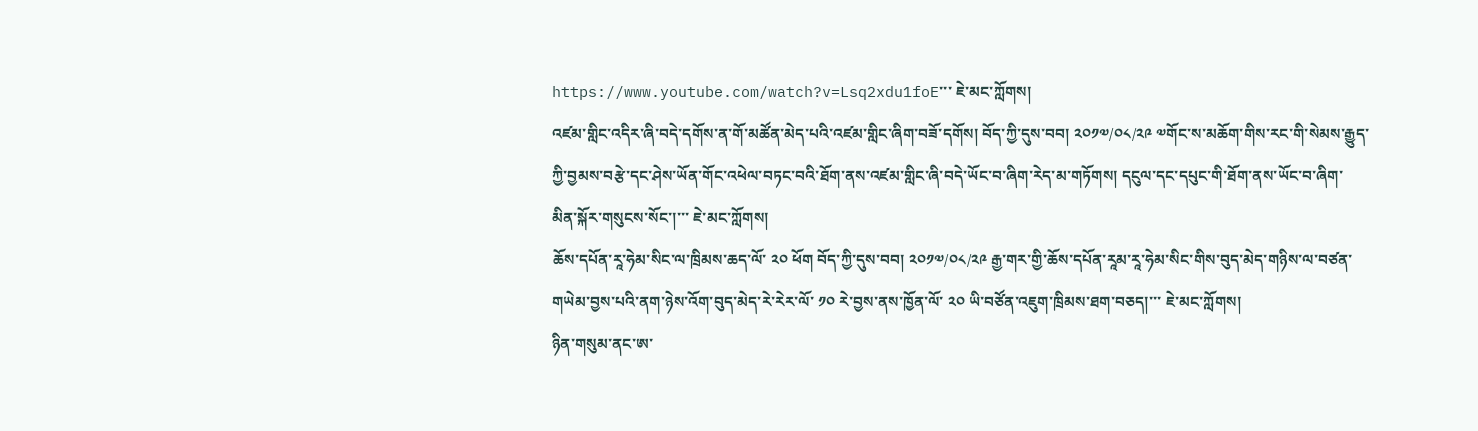https://www.youtube.com/watch?v=Lsq2xdu1foE་་་ ཇེ་མང་ཀློགས།
འཛམ་གླིང་འདིར་ཞི་བདེ་དགོས་ན་གོ་མཚོན་མེད་པའི་འཛམ་གླིང་ཞིག་བཟོ་དགོས། བོད་ཀྱི་དུས་བབ། ༢༠༡༧/༠༨/༢༩ ༧གོང་ས་མཆོག་གིས་རང་གི་སེམས་རྒྱུད་ཀྱི་བྱམས་བརྩེ་དང་ཤེས་ཡོན་གོང་འཕེལ་བཏང་བའི་ཐོག་ནས་འཛམ་གླིང་ཞི་བདེ་ཡོང་བ་ཞིག་རེད་མ་གཏོགས། དངུལ་དང་དཔུང་གི་ཐོག་ནས་ཡོང་བ་ཞིག་མིན་སྐོར་གསུངས་སོང་།་་་ ཇེ་མང་ཀློགས།
ཆོས་དཔོན་རཱ་ཧེམ་སིང་ལ་ཁྲིམས་ཆད་ལོ་ ༢༠ ཕོག བོད་ཀྱི་དུས་བབ། ༢༠༡༧/༠༨/༢༩ རྒྱ་གར་གྱི་ཆོས་དཔོན་རཱམ་རཱ་ཧེམ་སིང་གིས་བུད་མེད་གཉིས་ལ་བཙན་གཡེམ་བྱས་པའི་ནག་ཉེས་འོག་བུད་མེད་རེ་རེར་ལོ་ ༡༠ རེ་བྱས་ནས་ཁྱོན་ལོ་ ༢༠ ཡི་བཙོན་འཇུག་ཁྲིམས་ཐག་བཅད།་་་ ཇེ་མང་ཀློགས།
ཉིན་གསུམ་ནང་ཨ་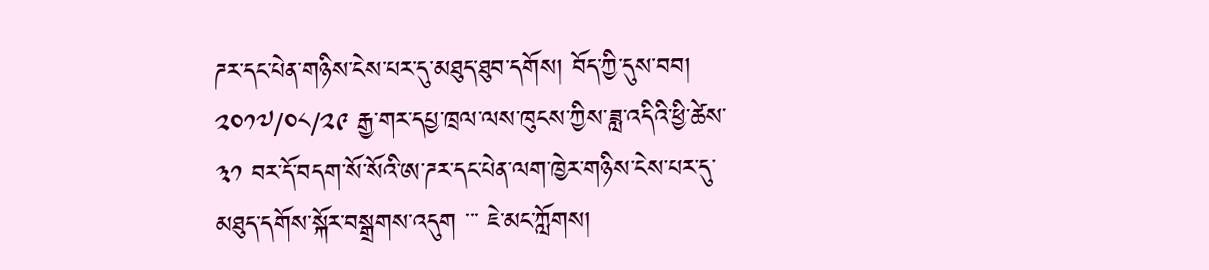ཌར་དང་པེན་གཉིས་ངེས་པར་དུ་མཐུད་ཐུབ་དགོས། བོད་ཀྱི་དུས་བབ། ༢༠༡༧/༠༨/༢༩ རྒྱ་གར་དཔྱ་ཁྲལ་ལས་ཁུངས་ཀྱིས་ཟླ་འདིའི་ཕྱི་ཚེས་ ༣༡ བར་དོ་བདག་སོ་སོའི་ཨ་ཌར་དང་པེན་ལག་ཁྱེར་གཉིས་ངེས་པར་དུ་མཐུད་དགོས་སྐོར་བསྒྲགས་འདུག ་་་ ཇེ་མང་ཀློགས།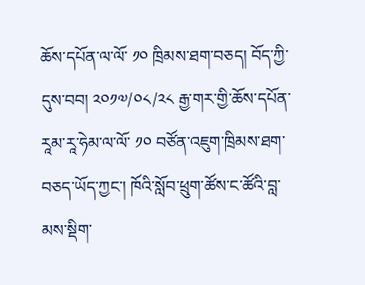ཆོས་དཔོན་ལ་ལོ་ ༡༠ ཁྲིམས་ཐག་བཅད། བོད་ཀྱི་དུས་བབ། ༢༠༡༧/༠༨/༢༨ རྒྱ་གར་གྱི་ཆོས་དཔོན་རཱམ་རཱ་ཧེམ་ལ་ལོ་ ༡༠ བཙོན་འཇུག་ཁྲིམས་ཐག་བཅད་ཡོད་ཀྱང་། ཁོའི་སློབ་ཕྲུག་ཚོས་ང་ཚོའི་བླ་མས་སྡིག་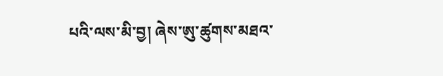པའི་ལས་མི་བྱ། ཞེས་ཨུ་ཚུགས་མཐའ་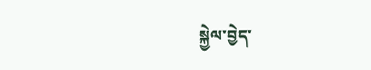སྐྱེལ་བྱེད་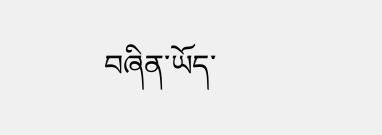བཞིན་ཡོད་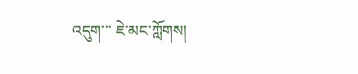འདུག་་་ ཇེ་མང་ཀློགས།